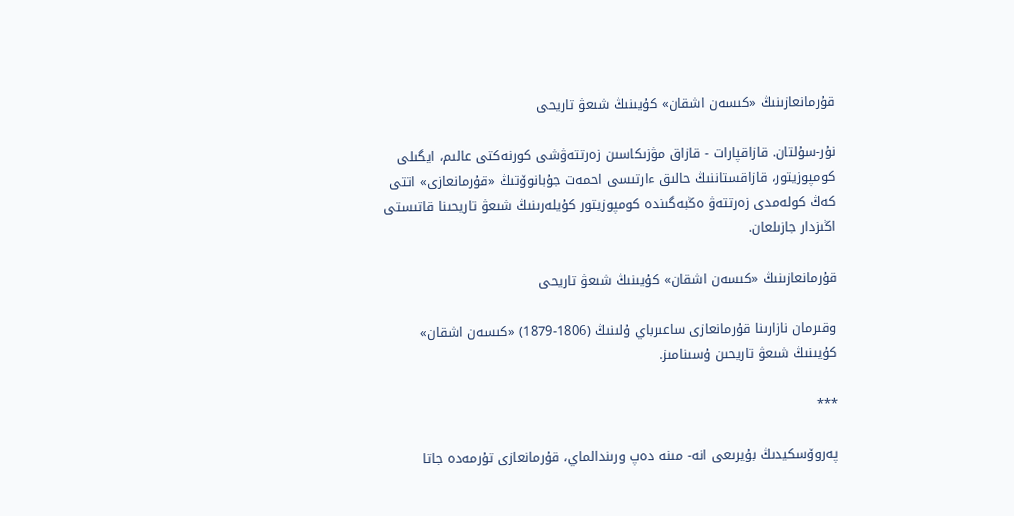قۇرمانعازىنىڭ «كىسەن اشقان» كۇيىنىڭ شىعۋ تاريحى

نۇر-سۇلتان. قازاقپارات - قازاق مۋزىكاسىن زەرتتەۋشى كورنەكتى عالىم، ايگىلى كومپوزيتور، قازاقستاننىڭ حالىق ءارتىسى احمەت جۇبانوۆتىڭ «قۇرمانعازى» اتتى كەڭ كولەمدى زەرتتەۋ ەڭبەگىندە كومپوزيتور كۇيلەرىنىڭ شىعۋ تاريحىنا قاتىستى اڭىزدار جازىلعان.

قۇرمانعازىنىڭ «كىسەن اشقان» كۇيىنىڭ شىعۋ تاريحى

وقىرمان نازارىنا قۇرمانعازى ساعىرباي ۇلىنىڭ (1806-1879) «كىسەن اشقان» كۇيىنىڭ شىعۋ تاريحىن ۇسىنامىز.

***

پەروۆسكيدىڭ بۇيرىعى انە- مىنە دەپ ورىندالماي، قۇرمانعازى تۇرمەدە جاتا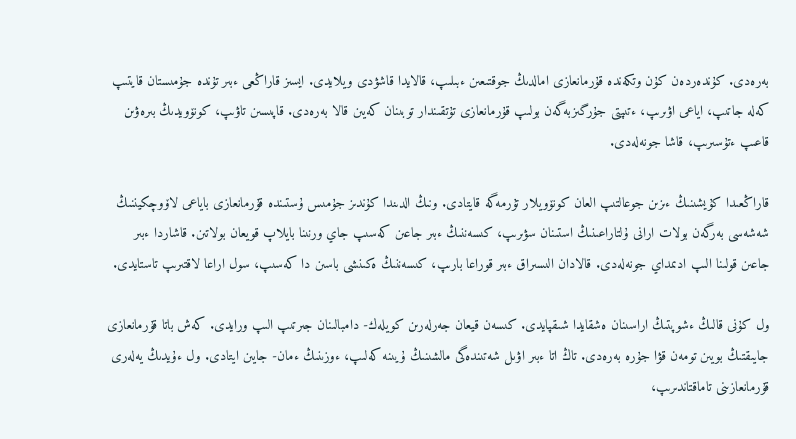بەرەدى. كۇندەردەن كۇن وتكەندە قۇرمانعازى امالدىڭ جوقتىعىن ءبىلىپ، قالايدا قاشۋدى ويلايدى. ايسىز قاراڭعى ءبىر تۇندە جۇمىستان قايتىپ كەلە جاتىپ، اياعى اۋىرىپ، ءتىپتى جۇرگىزبەگەن بولىپ قۇرمانعازى تۇتقىندار توبىنان كەيىن قالا بەرەدى. قاپىسىن تاۋىپ، كونۆويدىڭ بىرەۋىن قاعىپ ءتۇسىرىپ، قاشا جونەلەدى.

قاراڭعىدا كۇيشىنىڭ ءىزىن جوعالتىپ العان كونۆويلار تۇرمەگە قايتادى. ونىڭ الدىندا كۇندىز جۇمىس ۇستىندە قۇرمانعازى باياعى لاۆوچكيننىڭ شەشەسى بەرگەن بولات ارانى ۇلتاراعىنىڭ استىنان سۋىرىپ، كىسەننىڭ ءبىر جاعىن كەسىپ جاي ورنىنا بايلاپ قويعان بولاتىن. قاشاردا ءبىر جاعىن قولىنا الىپ ادىمداي جونەلەدى. قالادان الىسىراق ءبىر قوراعا بارىپ، كىسەننىڭ ەكىنشى باسىن دا كەسىپ، سول اراعا لاقتىرىپ تاستايدى.

ول كۇنى قالىڭ ءشوپتىڭ اراسىنان ەشقايدا شىقپايدى. كىسەن قيعان جەرلەرىن كويلەك- دامبالىنان جىرتىپ الىپ ورايدى. كەش باتا قۇرمانعازى جايىقتىڭ بويىن تومەن قۋا جۇرە بەرەدى. تاڭ اتا ءبىر اۋىل شەتىندەگى مالشىنىڭ ۇيىنە كەلىپ، ءوزىنىڭ ءمان- جايىن ايتادى. ول ءۇيدىڭ يەلەرى قۇرمانعازىنى تاماقتاندىرىپ،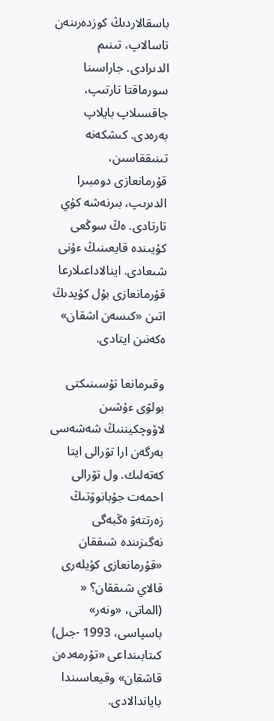باسقالاردىڭ كوزدەرىنەن تاسالاپ، تىنىم الدىرادى. جاراسىنا سورماقتا تارتىپ، جاقسىلاپ بايلاپ بەرەدى. كىشكەنە تىنىققاسىن، قۇرمانعازى دومبىرا الدىرىپ، بىرنەشە كۇي تارتادى. ەڭ سوڭعى كۇيىندە قايعىنىڭ ءۇنى شىعادى. اينالاداعىلارعا قۇرمانعازى بۇل كۇيدىڭ اتىن «كىسەن اشقان» ەكەنىن ايتادى.

وقىرمانعا تۇسىنىكتى بولۋى ءۇشىن لاۆوچكيننىڭ شەشەسى بەرگەن ارا تۋرالى ايتا كەتەلىك. ول تۋرالى احمەت جۇبانوۆتىڭ زەرتتەۋ ەڭبەگى نەگىزىندە شىققان «قۇرمانعازى كۇيلەرى قالاي شىققان؟ « (الماتى، «ونەر» باسپاسى، 1993 -جىل) كىتابىنداعى «تۇرمەدەن قاشقان» وقيعاسىندا باياندالادى.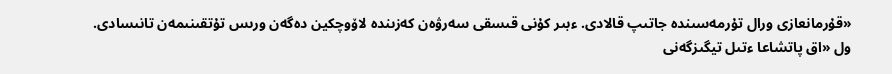«قۇرمانعازى ورال تۇرمەسىندە جاتىپ قالادى. ءبىر كۇنى قىسقى سەرۋەن كەزىندە لاۆوچكين دەگەن ورىس تۇتقىنىمەن تانىسادى. ول «اق پاتشاعا ءتىل تيگىزگەنى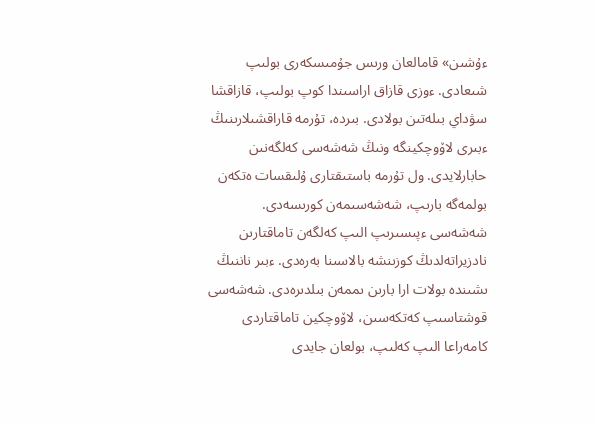ءۇشىن» قامالعان ورىس جۇمىسكەرى بولىپ شىعادى. ءوزى قازاق اراسىندا كوپ بولىپ، قازاقشا سۋداي بىلەتىن بولادى. بىردە، تۇرمە قاراقشىلارىنىڭ ءبىرى لاۆوچكينگە ونىڭ شەشەسى كەلگەنىن حابارلايدى. ول تۇرمە باستىقتارى ۇلىقسات ەتكەن بولمەگە بارىپ، شەشەسىمەن كورىسەدى. شەشەسى ءپىسىرىپ الىپ كەلگەن تاماقتارىن نادزيراتەلدىڭ كوزىنشە بالاسىنا بەرەدى. ءبىر ناننىڭ ىشىندە بولات ارا بارىن ىممەن بىلدىرەدى. شەشەسى قوشتاسىپ كەتكەسىن، لاۆوچكين تاماقتاردى كامەراعا الىپ كەلىپ، بولعان جايدى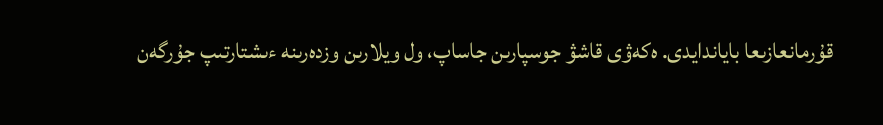قۇرمانعازىعا باياندايدى. ەكەۋى قاشۋ جوسپارىن جاساپ، ول ويلارىن وزدەرىنە ءىشتارتىپ جۇرگەن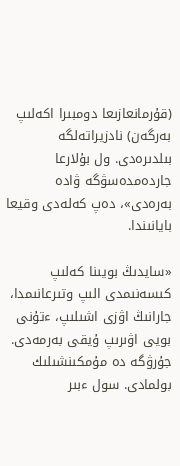(قۇرمانعازىعا دومبىرا اكەلىپ بەرگەن) نادزيراتەلگە بىلدىرەدى. ول بۇلارعا جاردەمدەسۋگە ۋادە بەرەدى»، دەپ كەلەدى وقيعا بايانىندا.

«سايدىڭ بويىنا كەلىپ كىسەنىمدى الىپ وتىرعانىمدا، جارانىڭ اۋزى اشىلىپ، ءتۇنى بويى اۋىرىپ ۇيقى بەرمەدى. جۇرۋگە دە مۇمكىنشىلىك بولمادى. سول ءبىر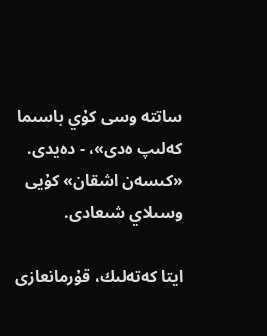ساتتە وسى كۇي باسىما كەلىپ ەدى»، - دەيدى. «كىسەن اشقان» كۇيى وسىلاي شىعادى.

ايتا كەتەلىك، قۇرمانعازى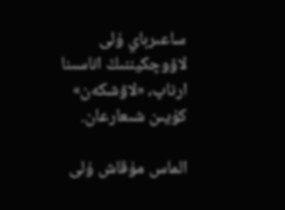ساعىرباي ۇلى لاۆوچكيننىڭ اناسىنا ارناپ، «لاۋشكەن» كۇيىن شىعارعان.

الماس مۇقاش ۇلى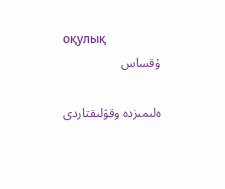оқулық
ۇقساس

ەلىمىزدە وقۋلىقتاردى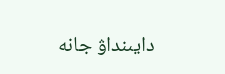دايىنداۋ جانە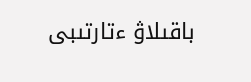باقىلاۋ ءتارتىبى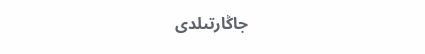جاڭارتىلدى